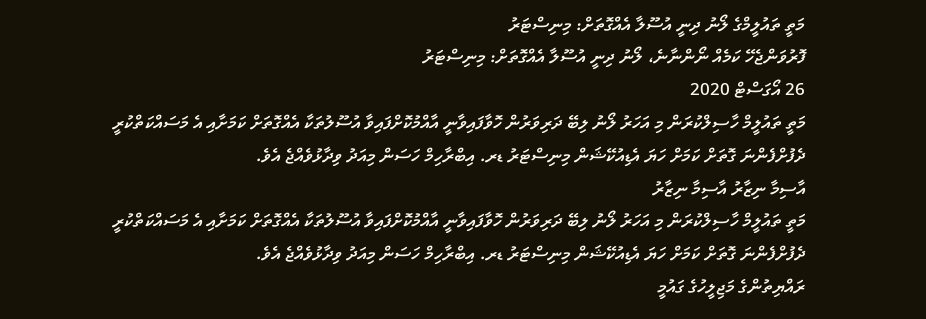މަތީ ތައުލީމްގެ ލޯނު ދިނީ އުސޫލާ އެއްގޮތަށް: މިނިސްޓަރު
ފޮރުވަންޖެހޭ ކަމެއް ނޯންނާނެ، ލޯނު ދިނީ އުސޫލާ އެއްގޮތަށް: މިނިސްޓަރު
26 އޯގަސްޓް 2020
މަތީ ތައުލީމް ހާސިލްކުރަން މި އަހަރު ލޯނު ލިބޭ ދަރިވަރުން ހޮވާފައިވާނީ އާއްމުކޮށްފައިވާ އުސޫލުތަކާ އެއްގޮތަށް ކަމަށާއި އެ މަސައްކަތްކުރީ ދެފުށްފެންނަ ގޮތަށް ކަމަށް ހަޔަ އެޑިއުކޭޝަން މިނިސްޓަރު ޑރ. އިބްރާހިމް ހަސަން މިއަދު ވިދާޅުވެއްޖެ އެވެ.
އާސިމާ ނިޒާރު އާސިމާ ނިޒާރު
މަތީ ތައުލީމް ހާސިލްކުރަން މި އަހަރު ލޯނު ލިބޭ ދަރިވަރުން ހޮވާފައިވާނީ އާއްމުކޮށްފައިވާ އުސޫލުތަކާ އެއްގޮތަށް ކަމަށާއި އެ މަސައްކަތްކުރީ ދެފުށްފެންނަ ގޮތަށް ކަމަށް ހަޔަ އެޑިއުކޭޝަން މިނިސްޓަރު ޑރ. އިބްރާހިމް ހަސަން މިއަދު ވިދާޅުވެއްޖެ އެވެ.
ރައްޔިތުންގެ މަޖިލީހުގެ ގައުމީ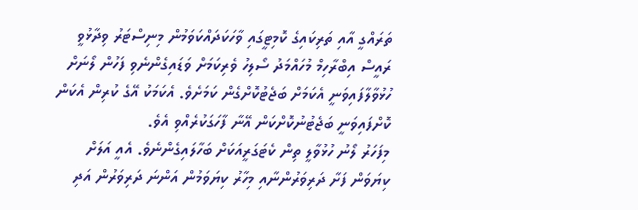ތަރައްގީ އާއި ތަރިކައިގެ ކޮމިޓީގައި ވާހަކަދައްކަވަމުން މިނިސްޓަރު ވިދާޅުވީ ރައީސް އިބްރާހިމް މުހައްމަދު ސޯލިހު ވެރިކަމަށް ވަޑައިގެންނެވި ފަހުން ލޯނަށް ހުޅުވާލާފައިވަނީ އެކަމަށް ބަޖެޓުކޮށްގެން ކަމަށެވެ. އެކަމަކު އޭގެ ކުރިން އެކަން ކޮށްފައިވަނީ ބަޖެޓުނުކޮށްކަން އޭނާ ފާހަގަކުރެއްވި އެވެ.
މިފަހަރު ލޯނު ހުޅުވާލީ ތިން ކެޓަގަރީއަކަށް ބަހާލައިގެންނެވެ. އެއީ އަލަށް ކިޔަވަން ފަށާ ދަރިވަރުންނާއި މިހާރު ކިޔަވަމުން އަންނަ ދަރިވަރުން އަދި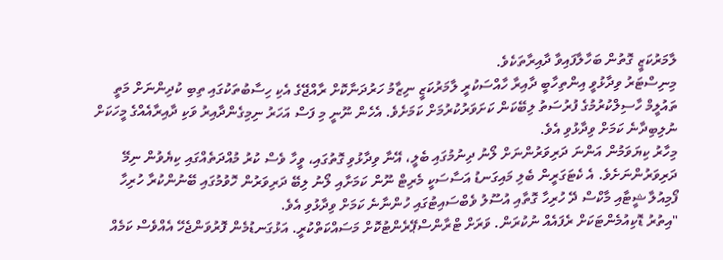ލާމަރުކަޒީ ގޮތުން ބަހާލާފައިވާ ދާއިރާތަކެވެ.
މިނިސްޓަރު ވިދާޅުވީ އިންތިހާބީ ދާއިރާ ހާއްސަކުރީ ލާމަރުކަޒީ ނިޒާމު ހަރުދަނާކޮށް ރާއްޖޭގެ އެކި ހިސާބުތަކުގައި ތިބި ކުދިންނަށް މަތީ ތައުލީމް ހާސިލްކުރުމުގެ ފުރުސަތު ލިބޭކަން ކަށަވަރުކުރުމަށް ކަމަށެވެ. އެހެން ނޫނީ މި ފަސް އަހަރު ނިމިގެންދާއިރު ވަކި ދާއިރާއެއްގެ މީހަކަށް ނުލިބިދާނެ ކަމަށް ވިދާޅުވި އެވެ.
މިހާރު ކިޔަވަމުން އަންނަ ދަރިވަރުންނަށް ލޯނު ދިނުމުގައި ބެލީ، އޭނާ ވިދާޅުވި ގޮތުގައި، ވީހާ ވެސް ކުރު މުއްދަތެއްގައި ކިޔެވުން ނިމޭ ދަރިވަރުންނަށެވެ. އެ ކެޓަގަރީން ބެލި މައިގަނޑު އަސާސަކީ މެރިޓް ނޫން ކަމަށާއި ލޯނު ލިބޭ ދަރިވަރުން ހޮވުމުގައި ބޭނުންކުރާ ހުރިހާ ފޯމިއުލާ ޝީޓާއި މާކްސް ދޭ ހުރިހާ ގޮތާއި އުސޫލު ވެބްސައިޓުގައި ހުންނާނެ ކަމަށް ވިދާޅުވި އެވެ.
"އިތުރު ޑޮކިއުމެންޓަކަށް ރެފައެއް ނުކުރަން. ވަރަށް ޓްރާންސްޕޭރެންޓުކޮށް މަސައްކަތްކުރީ. އަޅުގަނޑުމެން ފޮރުވަންޖެހޭ އެއްވެސް ކަމެއް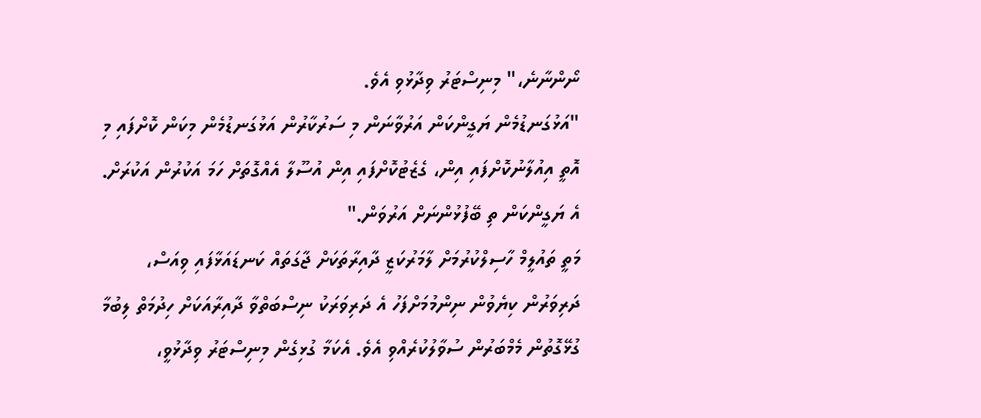ނޯންނާނެ،" މިނިސްޓަރު ވިދާޅުވި އެވެ.
"އަޅުގަނޑުމެން ޔަގީންކަން އަރުވާނަން މި ސަރުކާރުން އަޅުގަނޑުމެން މިކަން ކޮށްފައި މި އޮތީ އިއުލާނުކޮށްފައި އިން، ގެޒެޓުކޮށްފައި އިން އުސޫލާ އެއްގޮތަށް ހަމަ އަކުރުން އަކުރަށް. އެ ޔަގީންކަން ތި ބޭފުޅުންނަށް އަރުވަން."
މަތީ ތައުލީމް ހާސިލްކުރުމަށް ލާމަރުކަޒީ ދާއިރާތަކަށް ޖާގަތައް ކަނޑައަޅާފައި ވިއަސް، ދަރިވަރުން ކިޔެވުން ނިންމުމަށްފަހު އެ ދަރިވަރަކު ނިސްބަތްވާ ދާއިރާއަކަށް ހިދުމަތް ލިބުމާ ގުޅޭގޮތުން މެމްބަރުން ސުވާލުކުރެއްވި އެވެ. އެކަމާ ގުޅިގެން މިނިސްޓަރު ވިދާޅުވީ،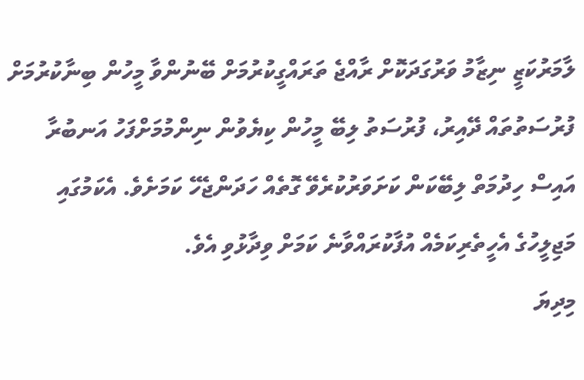ލާމަރުކަޒީ ނިޒާމު ވަރުގަދަކޮށް ރާއްޖެ ތަރައްގީކުރުމަށް ބޭނުންވާ މީހުން ބިނާކުރުމަށް ފުރުސަތުތައް ދޭއިރު، ފުރުސަތު ލިބޭ މީހުން ކިޔެވުން ނިންމުމަށްފަހު އަނބުރާ އައިސް ހިދުމަތް ލިބޭކަން ކަށަވަރުކުރެވޭ ގޮތެއް ހަދަންޖެހޭ ކަމަށެވެ. އެކަމުގައި މަޖިލީހުގެ އެހީތެރިކަމެއް އުފާކުރައްވާނެ ކަމަށް ވިދާޅުވި އެވެ.
މިދިޔަ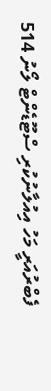ފެބްރުއަރީ މަހު އިއުލާނުކުރި ސްޓޫޑެންޓް ލޯނު 514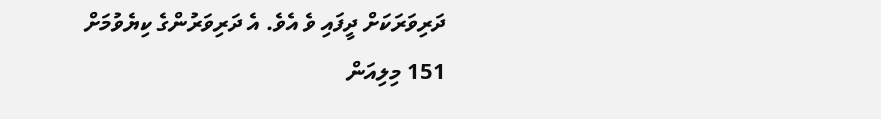ދަރިވަރަކަށް ދީފައި ވެ އެވެ. އެ ދަރިވަރުންގެ ކިޔެވުމަށް 151 މިލިއަން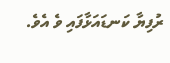ރުފިޔާ ކަނޑައަޅާފައި ވެ އެވެ.